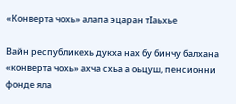«Конверта чохь» алапа эцаран тIаьхье

Вайн республикехь дукха нах бу бинчу балхана «конверта чохь» ахча схьа а оьцуш, пенсионни фонде яла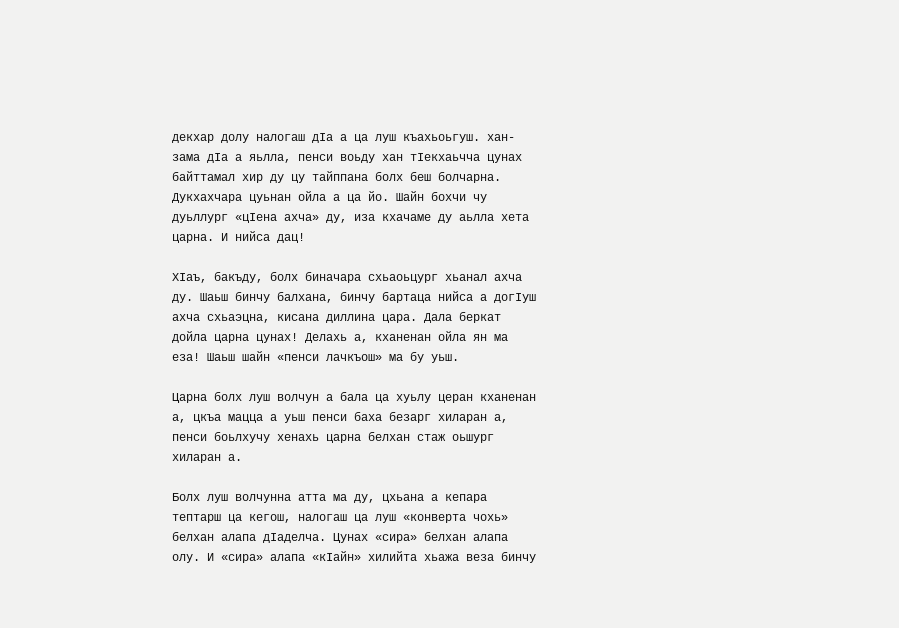декхар долу налогаш дIа а ца луш къахьоьгуш. хан-зама дIа а яьлла, пенси воьду хан тIекхаьчча цунах байттамал хир ду цу тайппана болх беш болчарна. Дукхахчара цуьнан ойла а ца йо. Шайн бохчи чу дуьллург «цIена ахча» ду, иза кхачаме ду аьлла хета царна. И нийса дац!

ХIаъ, бакъду, болх биначара схьаоьцург хьанал ахча ду. Шаьш бинчу балхана, бинчу бартаца нийса а догIуш ахча схьаэцна, кисана диллина цара. Дала беркат дойла царна цунах! Делахь а, кханенан ойла ян ма еза! Шаьш шайн «пенси лачкъош» ма бу уьш.

Царна болх луш волчун а бала ца хуьлу церан кханенан а, цкъа мацца а уьш пенси баха безарг хиларан а, пенси боьлхучу хенахь царна белхан стаж оьшург хиларан а.

Болх луш волчунна атта ма ду, цхьана а кепара тептарш ца кегош, налогаш ца луш «конверта чохь» белхан алапа дIаделча. Цунах «сира» белхан алапа олу. И «сира» алапа «кIайн» хилийта хьажа веза бинчу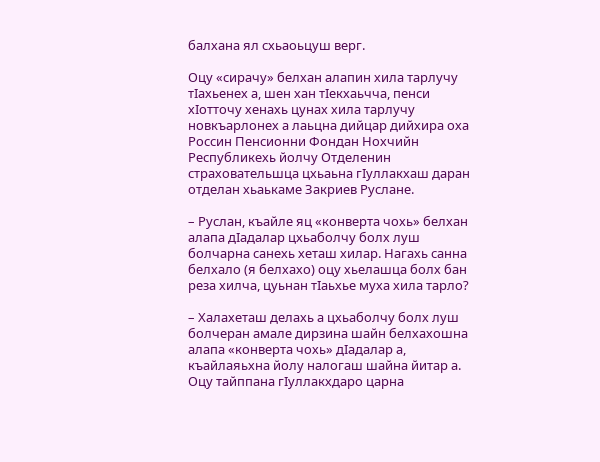балхана ял схьаоьцуш верг.

Оцу «сирачу» белхан алапин хила тарлучу тIахьенех а, шен хан тIекхаьчча, пенси хIотточу хенахь цунах хила тарлучу новкъарлонех а лаьцна дийцар дийхира оха Россин Пенсионни Фондан Нохчийн Республикехь йолчу Отделенин страховательшца цхьаьна гIуллакхаш даран отделан хьаькаме Закриев Руслане.

– Руслан, къайле яц «конверта чохь» белхан алапа дIадалар цхьаболчу болх луш болчарна санехь хеташ хилар. Нагахь санна белхало (я белхахо) оцу хьелашца болх бан реза хилча, цуьнан тIаьхье муха хила тарло?

– Халахеташ делахь а цхьаболчу болх луш болчеран амале дирзина шайн белхахошна алапа «конверта чохь» дIадалар а, къайлаяьхна йолу налогаш шайна йитар а. Оцу тайппана гIуллакхдаро царна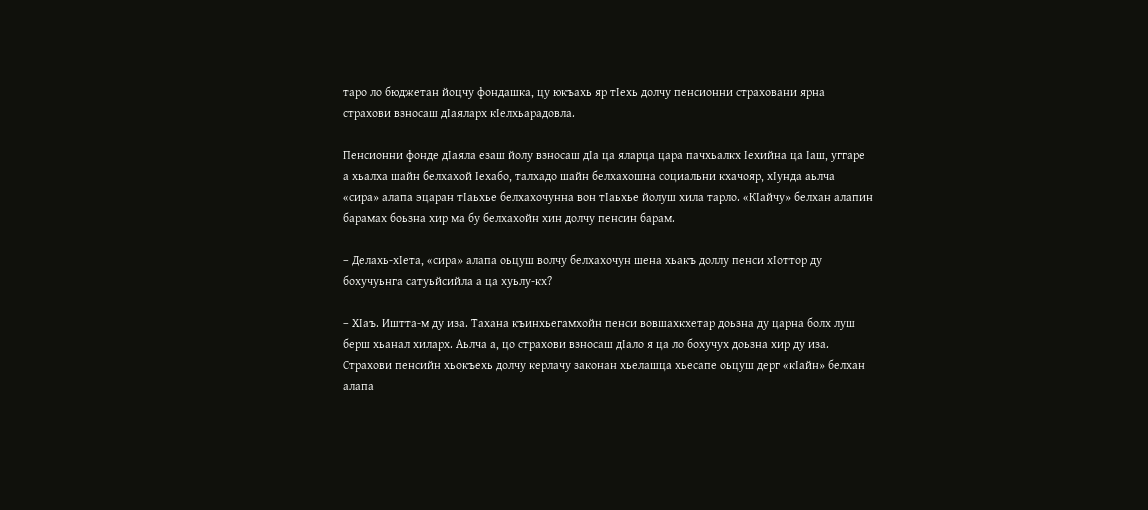таро ло бюджетан йоцчу фондашка, цу юкъахь яр тIехь долчу пенсионни страховани ярна страхови взносаш дIаяларх кIелхьарадовла.

Пенсионни фонде дIаяла езаш йолу взносаш дIа ца яларца цара пачхьалкх Iехийна ца Iаш, уггаре а хьалха шайн белхахой Iехабо, талхадо шайн белхахошна социальни кхачояр, хIунда аьлча «сира» алапа эцаран тIаьхье белхахочунна вон тIаьхье йолуш хила тарло. «КIайчу» белхан алапин барамах боьзна хир ма бу белхахойн хин долчу пенсин барам.

– Делахь-хIета, «сира» алапа оьцуш волчу белхахочун шена хьакъ доллу пенси хIоттор ду бохучуьнга сатуьйсийла а ца хуьлу-кх?

– ХIаъ. Иштта-м ду иза. Тахана къинхьегамхойн пенси вовшахкхетар доьзна ду царна болх луш берш хьанал хиларх. Аьлча а, цо страхови взносаш дIало я ца ло бохучух доьзна хир ду иза. Страхови пенсийн хьокъехь долчу керлачу законан хьелашца хьесапе оьцуш дерг «кIайн» белхан алапа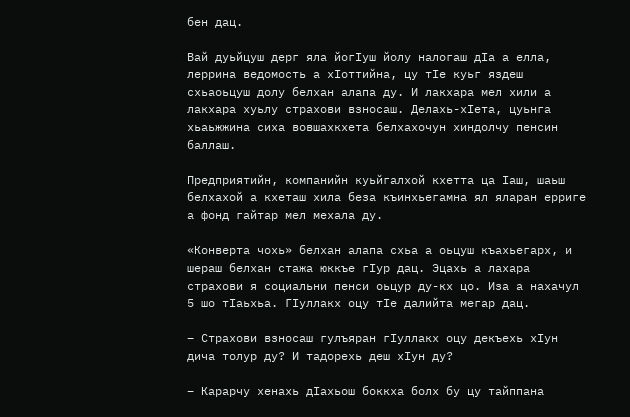бен дац.

Вай дуьйцуш дерг яла йогIуш йолу налогаш дIа а елла, леррина ведомость а хIоттийна, цу тIе куьг яздеш схьаоьцуш долу белхан алапа ду. И лакхара мел хили а лакхара хуьлу страхови взносаш. Делахь-хIета, цуьнга хьаьжжина сиха вовшахкхета белхахочун хиндолчу пенсин баллаш.

Предприятийн, компанийн куьйгалхой кхетта ца Iаш, шаьш белхахой а кхеташ хила беза къинхьегамна ял яларан ерриге а фонд гайтар мел мехала ду.

«Конверта чохь» белхан алапа схьа а оьцуш къахьегарх, и шераш белхан стажа юккъе гIур дац. Эцахь а лахара страхови я социальни пенси оьцур ду-кх цо. Иза а нахачул 5 шо тIаьхьа. ГIуллакх оцу тIе далийта мегар дац.

– Страхови взносаш гулъяран гIуллакх оцу декъехь хIун дича толур ду? И тадорехь деш хIун ду?

– Карарчу хенахь дIахьош боккха болх бу цу тайппана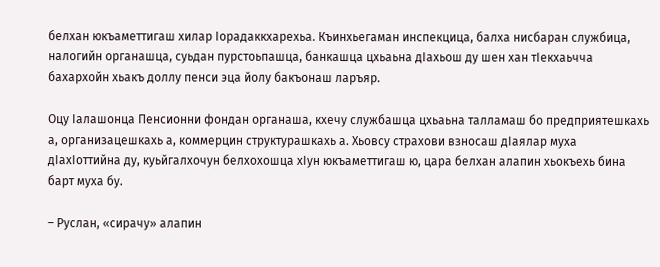белхан юкъаметтигаш хилар Iорадаккхарехьа. Къинхьегаман инспекцица, балха нисбаран службица, налогийн органашца, суьдан пурстоьпашца, банкашца цхьаьна дIахьош ду шен хан тIекхаьчча бахархойн хьакъ доллу пенси эца йолу бакъонаш ларъяр.

Оцу Iалашонца Пенсионни фондан органаша, кхечу службашца цхьаьна талламаш бо предприятешкахь а, организацешкахь а, коммерцин структурашкахь а. Хьовсу страхови взносаш дIаялар муха дIахIоттийна ду, куьйгалхочун белхохошца хIун юкъаметтигаш ю, цара белхан алапин хьокъехь бина барт муха бу.

– Руслан, «сирачу» алапин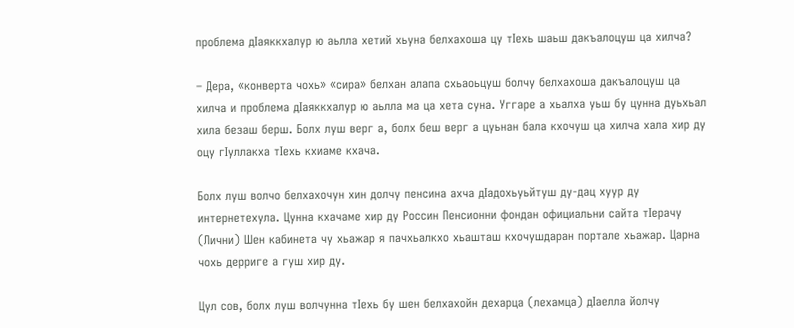проблема дIаяккхалур ю аьлла хетий хьуна белхахоша цу тIехь шаьш дакъалоцуш ца хилча?

– Дера, «конверта чохь» «сира» белхан алапа схьаоьцуш болчу белхахоша дакъалоцуш ца хилча и проблема дIаяккхалур ю аьлла ма ца хета суна. Уггаре а хьалха уьш бу цунна дуьхьал хила безаш берш. Болх луш верг а, болх беш верг а цуьнан бала кхочуш ца хилча хала хир ду оцу гIуллакха тIехь кхиаме кхача.

Болх луш волчо белхахочун хин долчу пенсина ахча дIадохьуьйтуш ду-дац хуур ду интернетехула. Цунна кхачаме хир ду Россин Пенсионни фондан официальни сайта тIерачу (Лични) Шен кабинета чу хьажар я пачхьалкхо хьашташ кхочушдаран портале хьажар. Царна чохь дерриге а гуш хир ду.

Цул сов, болх луш волчунна тIехь бу шен белхахойн дехарца (лехамца) дIаелла йолчу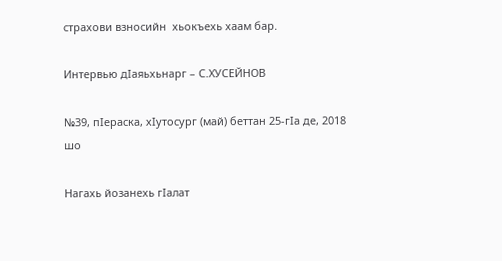страхови взносийн  хьокъехь хаам бар.

Интервью дIаяьхьнарг – С.ХУСЕЙНОВ

№39, пIераска, хIутосург (май) беттан 25-гIа де, 2018 шо

Нагахь йозанехь гIалат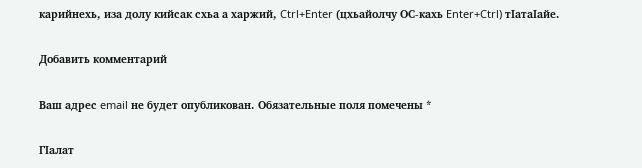карийнехь, иза долу кийсак схьа а харжий, Ctrl+Enter (цхьайолчу ОС-кахь Enter+Ctrl) тIатаIайе.

Добавить комментарий

Ваш адрес email не будет опубликован. Обязательные поля помечены *

ГIалат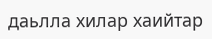даьлла хилар хаийтар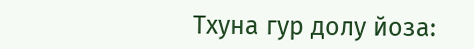Тхуна гур долу йоза: